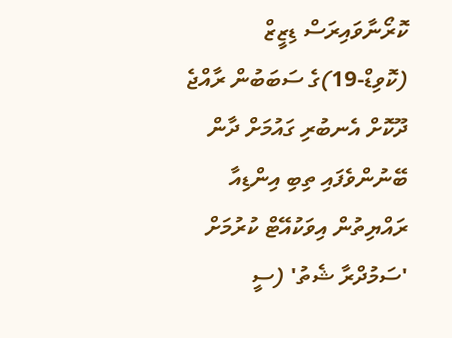ކޮރޯނާވައިރަސް ޑިޒީޒް (ކޮވިޑް-19)ގެ ސަބަބުން ރާއްޖެ ދޫކޮށް އެނބުރި ގައުމަށް ދާން ބޭނުންވެފައި ތިބި އިންޑިއާ ރައްޔިތުން އިވަކުއޭޓް ކުރުމަށް 'ސަމުދްރާ ޝެތު' (ސީ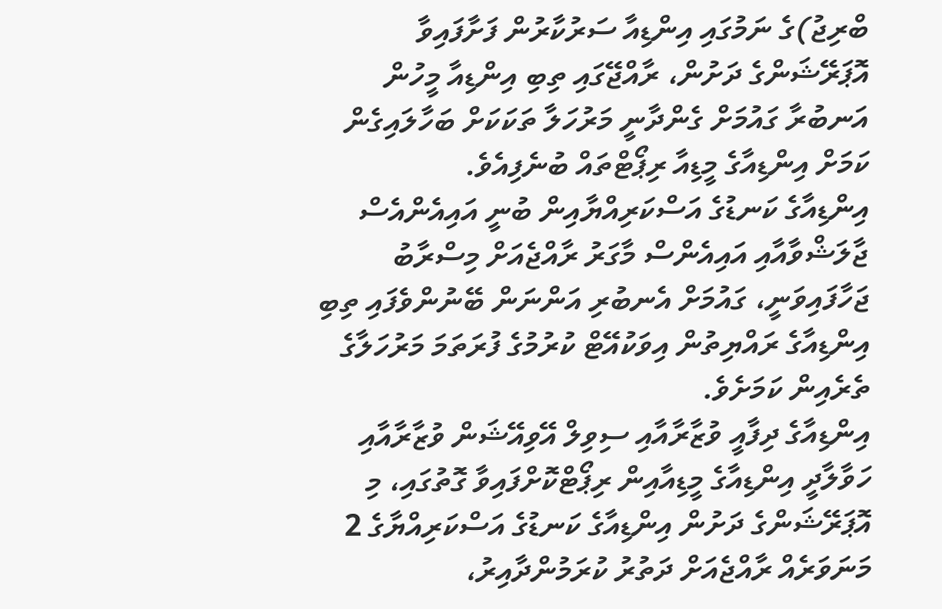ބްރިޖު)ގެ ނަމުގައި އިންޑިއާ ސަރުކާރުން ފަށާފައިވާ އޮޕަރޭޝަންގެ ދަށުން، ރާއްޖޭގައި ތިބި އިންޑިއާ މީހުން އަނބުރާ ގައުމަށް ގެންދާނީ މަރުހަލާ ތަކަކަށް ބަހާލައިގެން ކަމަށް އިންޑިއާގެ މީޑިއާ ރިޕޯޓްތައް ބުނެފިއެވެ.
އިންޑިއާގެ ކަނޑުގެ އަސްކަރިއްޔާއިން ބުނީ އައިއެންއެސް ޖާލަޝްވާއާއި އައިއެންސް މާގަރު ރާއްޖެއަށް މިސްރާބު ޖަހާފައިވަނީ، ގައުމަށް އެނބުރި އަންނަން ބޭނުންވެފައި ތިބި އިންޑިއާގެ ރައްޔިތުން އިވަކުއޭޓް ކުރުމުގެ ފުރަތަމަ މަރުހަލާގެ ތެރެއިން ކަމަށެވެ.
އިންޑިއާގެ ދިފާއީ ވުޒާރާއާއި ސިވިލް އޭވިއޭޝަން ވުޒާރާއާއި ހަވާލާދީ އިންޑިއާގެ މީޑިއާއިން ރިޕޯޓްކޮށްފައިވާ ގޮތުގައި، މި އޮޕަރޭޝަންގެ ދަށުން އިންޑިއާގެ ކަނޑުގެ އަސްކަރިއްޔާގެ 2 މަނަވަރެއް ރާއްޖެއަށް ދަތުރު ކުރަމުންދާއިރު،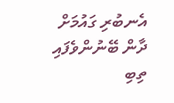އެނބުރި ގައުމަށް ދާން ބޭނުންވެފައި ތިބި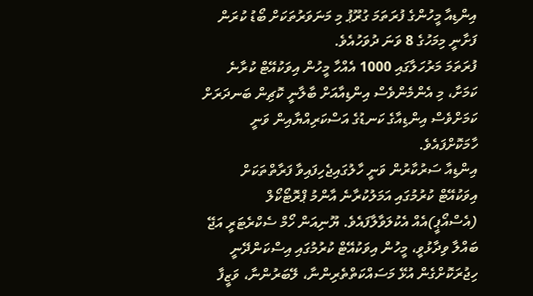އިންޑިއާ މީހުންގެ ފުރަތަމަ ގުރޫޕު މި މަނަވަރުތަކަށް ބޯޑު ކުރަން ފަށާނީ މިމަހުގެ 8 ވަނަ ދުވަހުއެވެ.
ފުރަތަމަ މަރުހަލާގައި 1000 އެއްހާ މީހުން އިވަކުއޭޓް ކުރާނެ ކަމަށާ، މި އެންމެންވެސް އިންޑިއާއަށް ބާލާނީ ކޮޗިން ބަނދަރަށް ކަމަށްވެސް އިންޑިއާގެ ކަނޑުގެ އަސްކަރިއްޔާއިން ވަނީ ހާމަކޮށްފައެވެ.
އިންޑިއާ ސަރުކާރުން ވަނީ ހާލުގައިޖެހިފައިވާ ފަރާތްތަކަށް އިވަކުއޭޓް ކުރުމުގައި އަމަލުކުރާނެ އާންމު ޕްރޮޓޯކޯލް (އެސްއޯޕީ)އެއް އެކުލަވާލާފައެވެ. ޔޫނިއަން ހޯމް ސެކްރެޓަރީ އަޖޭ ބައްލާ ވިދާޅުވީ، މީހުން އިވަކުއޭޓް ކުރުމުގައި އިސްކަންދޭނީ ހިޖުރަކޮށްގެން އުޅޭ މަސައްކަތްތެރިންނާ، ލޭބަރުންނާ، ވަޒީފާ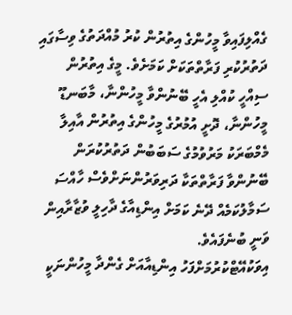ގެއްލިފައިވާ މީހުންގެ އިތުރުން ކުރު މުއްދަތުގެ ވިސާގައި ދަތުރުކުރި ފަރާތްތަކަށް ކަމަށެވެ. މީގެ އިތުރުން ސިއްހީ ކުއްލި އެހީ ބޭނުންވާ މީހުންނާ، މާބަނޑޫ މީހުންނާ، ދޮށީ އުމުރުގެ މީހުންގެ އިތުރުން އާއިލާ މެމްބަރަކު މަރުވުމުގެ ސަބަބުން ދަތުރުކުރަން ބޭނުންވާ ފަރާތްތަކާ ދަރިވަރުންނަށްވެސް ހާއްސަ ސަމާލުކަމެއް ދޭނެ ކަމަށް އިންޑިއާގެ ދާހިލީ ވުޒާރާއިން ވަނީ ބުނެފައެވެ.
އިވަކުއޭޓްކުރުމަށްފަހު އިންޑިއާއަށް ގެންދާ މީހުންނަކީ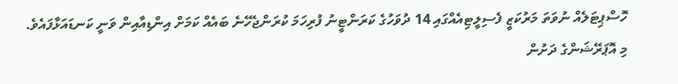ހޮސްޕިޓަލެއް ނުވަތަ މަރުކަޒީ ފެސިލީޓިއެއްގައި 14 ދުވަހުގެ ކަރަންޓީނު ފުރިހަމަ ކުރަންޖެހޭނެ ބައެއް ކަމަށް އިންޑިއާއިން ވަނީ ކަނޑައަޅާފައެވެ.
މި އޮޕަރޭޝަންގެ ދަށުން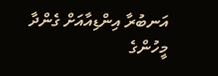އަނބުރާ އިންޑިއާއަށް ގެންދާ މީހުންގެ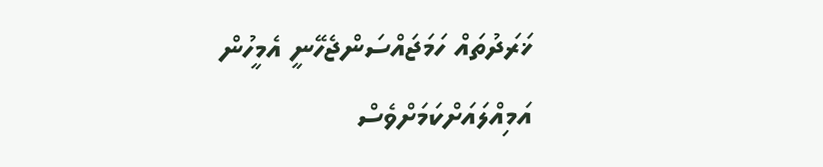ޚަރަދުތައް ހަމަޖައްސަންޖެހޭނީ އެމީހުން އަމިއްލައަށްކަމަށްވެސް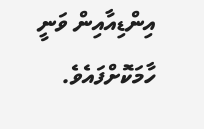އިންޑިއާއިން ވަނީ ހާމަކޮށްފައެވެ.